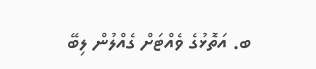ބ. އަތޮޅުގެ ވެއްޓަށް ގެއްލުން ލިބޭ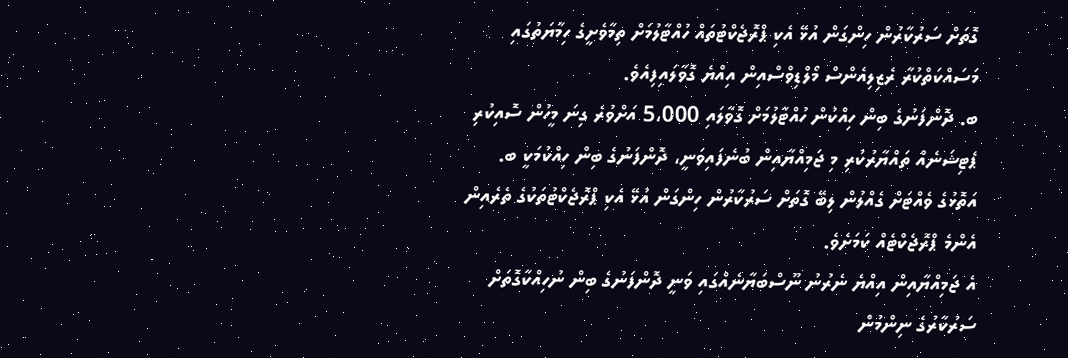ގޮތަށް ސަރުކާރުން ހިންގަން އުޅޭ އެކި ޕްރޮޖެކްޓުތައް ހުއްޓާލުމަށް ތިމާވެށީގެ ހިމާޔަތުގައި މަސައްކަތްކުރާ ރެޒިލިއެންސް މޯލްޑިވްސްއިން އިއްޔެ ގޮވާލައިފިއެވެ.
ބ. ދޮންފަނުގެ ބިން ހިއްކުން ހުއްޓާލުމަށް ގޮވާލައި 5،000 އަށްވުރެ ގިނަ މީހުން ސޮއިކުރި ޕެޓިޝަނެއް ތައްޔާރުކުރި މި ޖަމިއްޔާއިން ބުނެފައިވަނީ، ދޮންފަނުގެ ބިން ހިއްކުމަކީ ބ. އަތޮޅުގެ ވެއްޓަށް ގެއްލުން ލިބޭ ގޮތަށް ސަރުކާރުން ހިންގަން އުޅޭ އެކި ޕްރޮޖެކްޓުތަކުގެ ތެރެއިން އެންމެ ޕްރޮޖެކްޓެއް ކަމަށެވެ.
އެ ޖަމިއްޔާއިން އިއްޔެ ނެރުނު ނޫސްބަޔާނެއްގައި ވަނީ ދޮންފަނުގެ ބިން ނުހިއްކާގޮތަށް ސަރުކާރުގެ ނިންމުން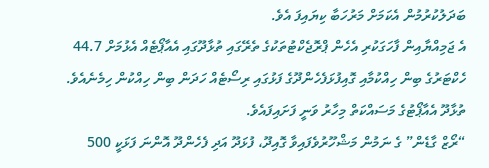ބަދަލުކުރުމުން އެކަމަށް މަރުހަބާ ކިޔައިފަ އެވެ.
އެ ޖަމިއްޔާއިން ފާހަގަކުރި އެހެން ޕްރޮޖެކްޓުތަކުގެ ތެރޭގައި ތުޅާދޫގައި އެއާޕޯޓެއް އެޅުމަށް 44.7 ހެކްޓަރުގެ ބިން ހިއްކުމާއި ގޮއިފުޅަފެހެންދޫގެ ފަޅުގައި ރިސޯޓެއް ހަދަން ބިން ހިއްކުން ހިމެނެއެވެ. ތުޅާދޫ އެއާޕޯޓުގެ މަސައްކަތް މިހާރު ވަނީ ފަށައިފައެވެ.
“ރޯޒް ގާޑެން” ގެ ނަމުން މަޝްހޫރުވެފައިވާ ގޮއިދޫ، ފުޅަދޫ އަދި ފެހެންދޫ އޮންނަ ފަޅަކީ 500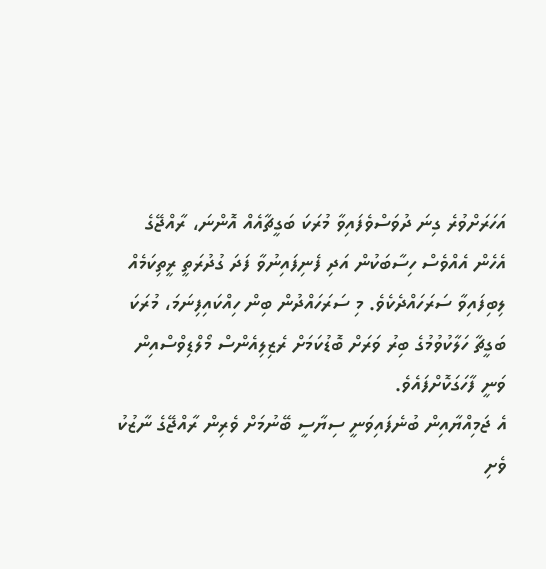އަހަރަށްވުރެ ގިނަ ދުވަސްވެފައިވާ މުރަކަ ބަގީޗާއެއް އޮންނަ، ރާއްޖޭގެ އެހެން އެއްވެސް ހިސާބަކުން އަދި ފެނިފައިނުވާ ފަދަ ގުދުރަތީ ރީތިކަމެއް ލިބިފައިވާ ސަރަހައްދެކެވެ. މި ސަރަހައްދުން ބިން ހިއްކައިފިނަމަ، މުރަކަ ބަގީޗާ ހަލާކުވުމުގެ ބިރު ވަރަށް ބޮޑުކަމަށް ރެޒިލިއެންސް މޯލްޑިވްސްއިން ވަނީ ފާހަގަކޮށްފައެވެ.
އެ ޖަމިއްޔާއިން ބުނެފައިވަނީ ސިޔާސީ ބޭނުމަށް ވެރިން ރާއްޖޭގެ ނާޒުކު ވެށި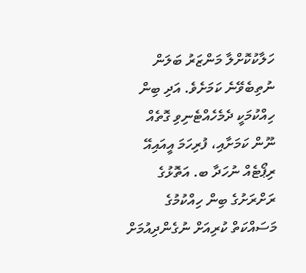ހަލާކުކޮށްލާ މަންޒަރު ބަލަން ނުތިބެވޭނެ ކަމަށެވެ. އަދި ބިން ހިއްކުމަކީ ދެމެހެއްޓެނިވި ގޮތެއް ނޫން ކަމަށާއި، ފުރިހަމަ އީއައިއޭ ރިޕޯޓެއް ނުހަދާ ބ. އަތޮޅުގެ ރަށްރަށުގެ ބިން ހިއްކުމުގެ މަސައްކަތް ކުރިއަށް ނުގެންދިއުމަށް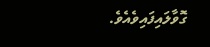ގޮވާލައިފައިވެއެވެ.